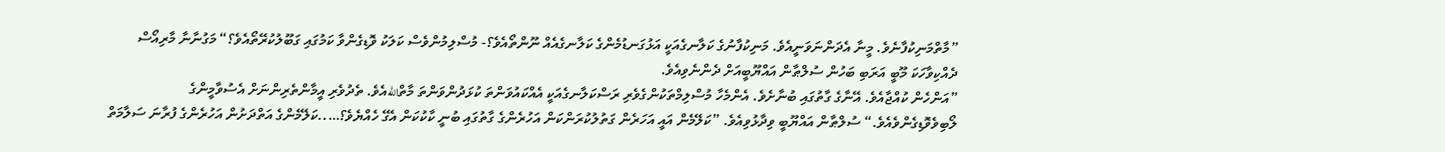”މާތްމަނިކުފާނެވެ. މީނާ އެދަންނަވަނީއެވެ. މަނިކުފާނުގެ ކަލާނގެއަކީ އަޅުގަނޑުމެންގެ ކަލާނގެއެއް ނޫންތޯއެވެ؟- މުސްލިމުންވެސް ކަލަކު ވޮޑިގެންވާ ކަމުގައި ގަބޫލުކުރޭތޯއެވެ؟“ މަގުނާނާ މާރިއޯސް ދެއްކިވާހަކަ މޫބީ އަރަބި ބަހުން ސުލްޠާން އައްޔޫބީއަށް ދެންނެވިއެވެ.
”އަންހެން ކުއްޖާއެވެ. އޭނާގެ ގާތުގައި ބުނާށެވެ. އެންމެހާ މުސްލިމްތަކުންގެވެރި ރަސްކަލާނގެއަކީ އެއްކައުވަންތަ ކުޅަދުންވަންތަ މާތްاللهއެވެ. ތެދުވެރި އީމާންތެރިންނަށް އެސުވާމީންގެ ލޯބިވެވޮޑިގެންވެއެވެ.“ ސުލްޠާން އައްޔޫބީ ވިދާޅުވިއެވެ. ”ކަލޭމެން އައީ އަހަރެން ގަތުލުކުރަންކަން އަހުރެންގެ ގާތުގައި ބުނީ ކާކުކަން އެގޭ ހެއްޔެވެ؟…..ކަލޭމެންގެ އަތްދަށުން އަހުރެންގެ ފުރާނަ ސަލާމަތް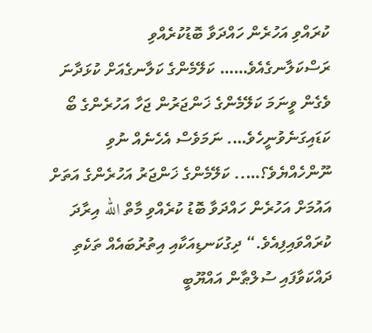ކުރައްވި އަހުރެން ހައްދަވާ ބޮޑުކުރެއްވި ރަސްކަލާނގެއެވެ…… ކަލޭމެންގެ ކަލާނގެއަށް ކުޅަދާނަ ވެގެން ވީނަމަ ކަލޭމެންގެ ޚަންޖަރުން ޖަހާ އަހުރެންގެ ބޯ ކަޑައިގަނެވުނީހެވެ…. ނަމަވެސް އެހެނެއް ނުވި ނޫންހެއްޔެވެ؟….. ކަލޭމެންގެ ޚަންޖަރު އަހުރެންގެ އަތަށް އައުމަށް އަހުރެން ހައްދަވާ ބޮޑު ކުރެއްވި މާތް الله އިރާދަ ކުރައްވައިފިއެވެ.“ ދިގުކަނޑިއަކާއި އިތުރުބައެއް ތަކެތި ދައްކަވާފައި ސުލްޠާން އައްޔޫބީ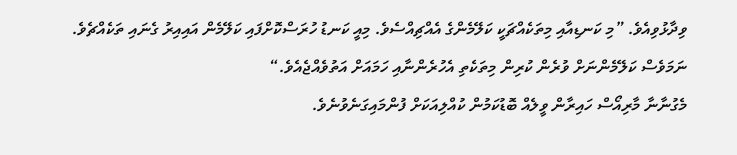ވިދާޅުވިއެވެ. ”މި ކަނޑިއާއި މިތަކެއްޗަކީ ކަލޭމެންގެ އެއްޗިއްސެވެ. މިއީ ކަނޑު ހުރަސްކޮށްފައި ކަލޭމެން އައިއިރު ގެނައި ތަކެއްޗެވެ. ނަމަވެސް ކަލޭމެންނަށް ވުރެން ކުރިން މިތަކެތި އެހުރެންނާއި ހަމައަށް އަތުވެއްޖެއެވެ.“
މެގުނާނާ މާރިއޯސް ހައިރާން ވީލެއް ބޮޑުކަމުން ކުއްލިއަކަށް ފުންމައިގަނެވުނެވެ.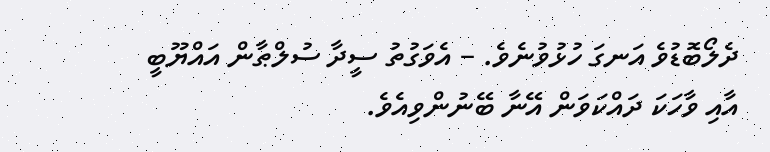ދެލޯބޮޑުވެ އަނގަ ހުޅުވުނެވެ. – އެވަގުތު ސީދާ ސުލްޠާން އައްޔޫބީ އާއި ވާހަކަ ދައްކަވަން އޭނާ ބޭނުންވިއެވެ.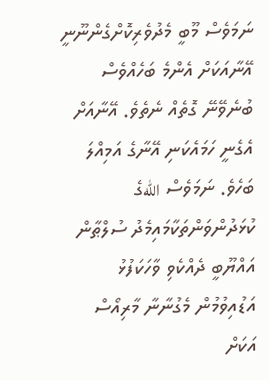ނަމަވެސް މޫބީ މެދުވެރިކޮށްގެންނޫނީ އޭނާއަކަށް އެންމެ ބަހެއްވެސް ބުނެވޭނޭ ގޮތެއް ނެތެވެ. އޭނާއަށް އެގެނީ ހަމައެކަނި އޭނާގެ އަމިއްލަ ބަހެވެ. ނަމަވެސް اللهގެ ކުޅަދުންވަންތަކާމައިމެދު ސުލްޠާން އައްޔޫބީ ދެއްކެވި ވާހަކަފުޅު އަޑުއިވުމުން މެގުނާނާ މާރިއޯސް އަކަށް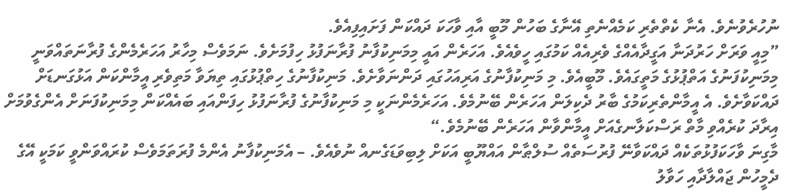ނުހުރެވުނެވެ. އެނާ ކެތްތެރި ކަމެއްނެތި އޭނާގެ ބަހުން މޫބީ އާއި ވާހަކަ ދައްކަން ފަށައިފިއެވެ.
”މިއީ ވަރަށް ހަރުދަނާ އަގީދާއެއްގެ ވެރިއެއް ކަމުގައި ހީވެއެވެ. އަހަރެން އައީ މިމަނިކުފާނު ފުރާނަފުޅު ހިފުމަށެވެ. ނަމަވެސް މިހާރު އަހަރެމެންގެ ފުރާނަތައްވަނީ މިމަނިކުފަނުގެ އަތްޕުޅުގެ މަތީގައެވެ. މޫބީއެވެ. މި މަނިކުފާނުގެ އަރިއަހުގައި ދަންނަވާށެވެ. މަނިކުފާނުގެ ހިތްޕުޅުގައި ތިޔަވާ މަތިވެރި އީމާންކަން އަޅުގަނޑަށް ދައްކަވާށެވެ. އެ އީމާންތެރިކަމުގެ ބާރު ދެކިލަން އަހަރެން ބޭނުމެވެ. އަހަރެމެންނަކީ މި މަނިކުފާނުގެ ފުރާނަފުޅު ހިފަންއައި ބައެއްކަން މިމަނިކުފަނަށް އެންގެވުމަށް އިރާދަ ކުރެއްވި މާތް ރަސްކަލާނގެއަށް އީމާންވާން އަހަރެން ބޭނުމެވެ.“
މާގިނަ ވާހަކަފުޅުތަކެއް ދައްކަވާނޭ ފުރުސަތެއް ސުލްޠާން އައްޔޫބީ އަކަށް ލިބިވަޑަގެނއް ނުވެއެވެ. – އެމަނިކުފާނު އެންމެ ފުރަތަމަވެސް ކުރައްވަންވީ ކަމަކީ އޭގެ ދެމީހުން ޖައްލާދާއި ހަވާލު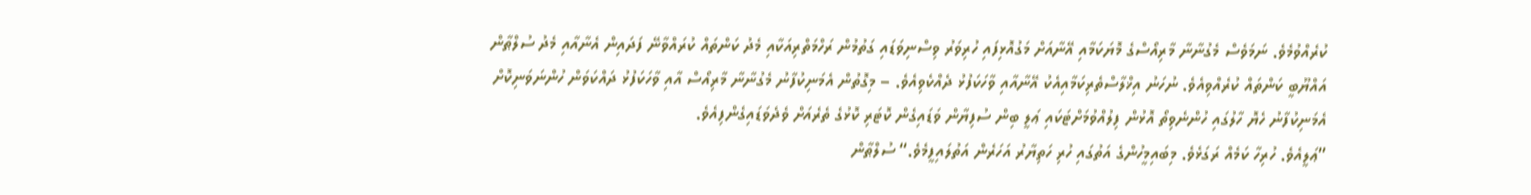ކުރެއްވުމެވެ. ނަމަވެސް މެގުނާނާ މާރިއޯސްގެ މޮޔަކަމާއި އޭނާއަށް މަގުއޮޅިފައި ހުރިވަރު ވިސްނިވަޑައި ގަތުމުން ރަހްމަތްރިއަކާއި މެދު ކަންތައް ކުރައްވާނޭ ފަދައިން އެނާއާއި މެދު ސުލްޠާން އައްޔޫބީ ކަންތައް ކުރެއްވިއެވެ. ނުހަނު އިޚްލާސްތެރިކަމާއިއެކު އޭނާއާއި ވާހަކަފުޅު ދެއްކެވިއެވެ. – މިގޮތުން އެމަނިކުފާނު މެގުނާނާ މާރިއޯސް އާއި ވާހަކަފުޅު ދައްކަވަން ހުންނަވަނިކޮށް އެމަނިކުފާނު ހެޔޮ ހާލުގައި ހުންނެވިތޯ އޮޅުން ފިލުއްވުމަށްޓަކައި ޢަލީ ބިން ސުފިޔާން ވަޑައިގެން ކޮޓަރި ކޮޅުގެ ތެރެއަށް ވެދެވަޑައިގެންފިއެވެ.
”ޢަލީއެވެ. ހުރިހާ ކަމެއް ރަގަޅެވެ. މިބައިމީހުންގެ އަތުގައި ހުރި ހަތިޔާރު އަހަރެން އަތުލައިފީމެވެ.“ ސުލްޠާން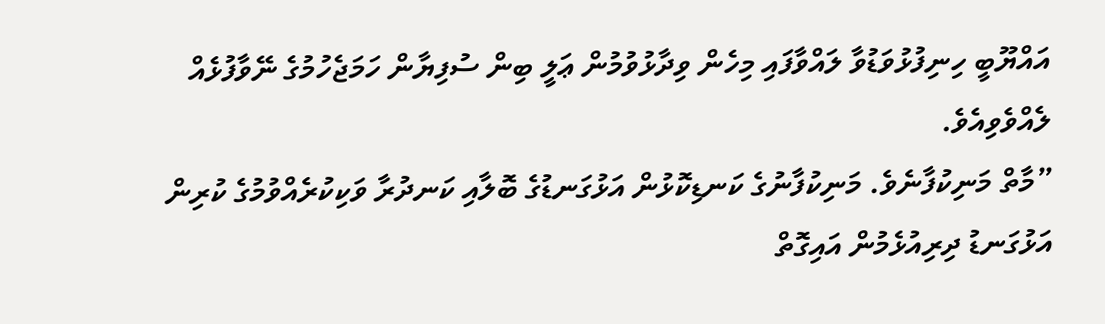އައްޔޫބީ ހިނިފުޅުވަޑުވާ ލައްވާފައި މިހެން ވިދާޅުވުމުން ޢަލީ ބިން ސުފިޔާން ހަމަޖެހުމުގެ ނޭވާފުޅެއް ލެއްވެވިއެވެ.
”މާތް މަނިކުފާނެވެ. މަނިކުފާނުގެ ކަނޑިކޮޅުން އަޅުގަނޑުގެ ބޮލާއި ކަނދުރާ ވަކިކުރެއްވުމުގެ ކުރިން އަޅުގަނޑު ދިރިއުޅެމުން އައިގޮތް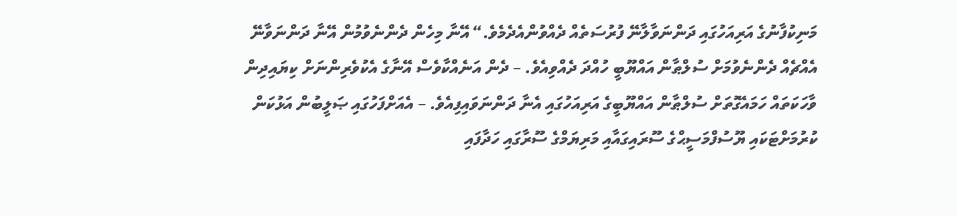މަނިކުފާނުގެ އަރިއަހުގައި ދަންނަވާލާނޭ ފުރުސަތެއް ދެއްވުންއެދެމެވެ.“ އޭނާ މިހެން ދެންނެވުމުން އޭނާ ދަންނަވާނޭ އެއްޗެއް ދެންނެވުމަށް ސުލްޠާން އައްޔޫބީ ހުއްދަ ދެއްވިއެވެ. – ދެން އަނެއްކާވެސް އޭނާގެ އެކުވެރިންނަށް ކިޔައިދިން ވާހަކަތައް ހަމައެގޮތަށް ސުލްޠާން އައްޔޫބީގެ އަރިއަހުގައި އެނާ ދަންނަވައިފިއެވެ. – އެއަށްފަހުގައި ޞަލީބުން އަޅުކަން ކުރުމަށްޓަކައި ޔޫސުފްމަސީޙްގެ ސޫރައިގައާއި މަރިޔަމްގެ ސޫރާގައި ހަދާފައި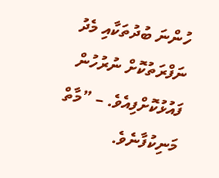ހުންނަ ބުދުތަކާއި މެދު ނަފްރަތުކޮށް ނުރުހުން ފައުޅުކޮށްފިއެވެ. – ”މާތް މަނިކުފާނެވެ.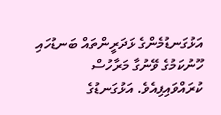އަޅުގަނޑުމެންގެ ޅަދަރީންތައް ބަނޑުހައި ހޫނުކަމުގެ ވޭނުގާ މަރާހުސް ކުރައްވައިފިއެވެ. އަޅުގަނޑުގެ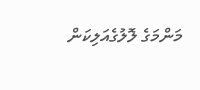މަންމަގެ ލޮލުގެއަލިކަން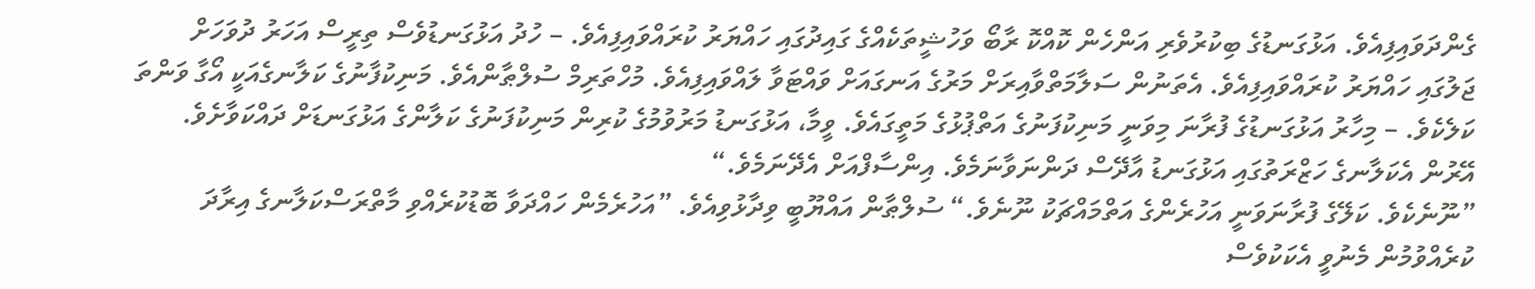ގެންދަވައިފިއެވެ. އަޅުގަނޑުގެ ބިކުރުވެރި އަންހެން ކޮއްކޮ ރާބޯ ވަހުޝީތަކެއްގެ ގައިދުގައި ހައްޔަރު ކުރައްވައިފިއެވެ. – ހުދު އަޅުގަނޑުވެސް ތިރީސް އަހަރު ދުވަހަށް ޖަލުގައި ހައްޔަރު ކުރައްވައިފިއެވެ. އެތަނުން ސަލާމަތްވާއިރަށް މަރުގެ އަނގައަށް ވައްޓަވާ ލައްވައިފިއެވެ. މުހްތަރިމް ސުލްޠާންއެވެ. މަނިކުފާނުގެ ކަލާނގެއަކީ އޯގާ ވަންތަ ކަލެކެވެ. – މިހާރު އަޅުގަނޑުގެ ފުރާނަ މިވަނީ މަނިކުފަނުގެ އަތްޕުޅުގެ މަތީގައެވެ. ވީމާ، އަޅުގަނޑު މަރުވުމުގެ ކުރިން މަނިކުފަނުގެ ކަލާންގެ އަޅުގަނޑަށް ދައްކަވާށެވެ. އޭރުން އެކަލާނގެ ހަޒްރަތުގައި އަޅުގަނޑު އާދޭސް ދަންނަވާނަމެވެ. އިންސާފްއަށް އެދޭނަމެވެ.“
”ނޫނެކެވެ. ކަލޭގެ ފުރާނަވަނީ އަހުރެންގެ އަތްމައްޗަކު ނޫނެވެ.“ ސުލްޠާން އައްޔޫބީ ވިދާޅުވިއެވެ. ”އަހުރެމެން ހައްދަވާ ބޮޑުކުރެއްވި މާތްރަސްކަލާނގެ އިރާދަ ކުރެއްވުމުން މެނުވީ އެކަކުވެސް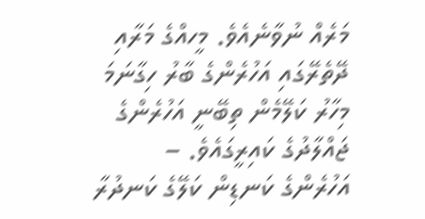މަރެއް ނުވާނެއެވެ. މީހއްގެ މަރާއި ދޭތެރޭގައި އަހުރެންގެ ބާރު ހިގާނަމަ މިހާރު ކަލޭމެން ތިބޭނީ އަހުރެންގެ ޖައްލާދުގެ ކައިރީގައެވެ. – އަހުރެންގެ ކަނޑިން ކަލޭގެ ކަނދުރާ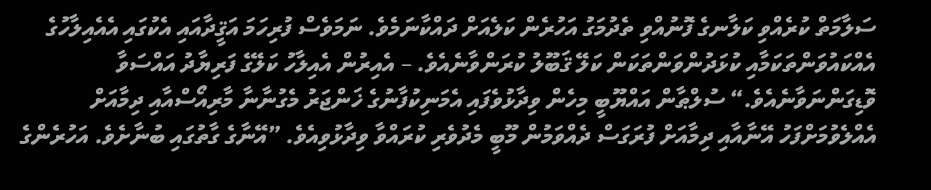ސަލާމަތް ކުރެއްވި ކަލާނގެ ފޮނުއްވި ތެދުމަގު އަހުރެން ކަލެއަށް ދައްކާނަމެވެ. ނަމަވެސް ފުރިހަމަ އަޤީދާއައި އެކުގައި އެއެއިލާހުގެ އެއްކައުވަންތަކަމާއި ކުޅަދުންވަންތަކަން ކަލޭ ޤަބޫލު ކުރަންވާނެއެވެ. – އެއިރުން އެއިލާހު ކަލޭގެ ފަރިޔާދު އައްސަވާ ވޮޑިގަންނަވާނެއެވެ.“ ސުލްޠާން އައްޔޫބީ މިހެން ވިދާޅުވެފައި އެމަނިކުފާނުގެ ޚަންޖަރު މެގުނާނާ މާރިއޯސްއާއި ދިމާއަށް އެއްލެވުމަށްފަހު އޭނާއާއި ދިމާއަށް ފުރަގަސް ދެއްވަމުން މޫބީ މެދުވެރި ކުރައްވާ ވިދާޅުވިއެވެ. ”އޭނާގެ ގާތުގައި ބުނާށެވެ. އަހުރެންގެ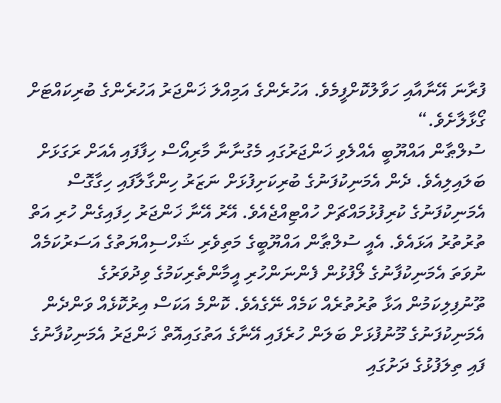ފުރާނަ އޭނާއާއި ހަވާލުކޮށްފީމެވެ. އަހުރެންގެ އަމިއްލަ ޚަންޖަރު އަހުރެންގެ ބުރިކައްޓަށް ގޯޅާލާށެވެ.“
ސުލްޠާން އައްޔޫބީ އެއްލެވި ޚަންޖަރުގައި މެގުނާނާ މާރިއޯސް ހިފާފައި އެއަށް ރަގަޅަށް ބަލައިލިއެވެ. ދެން އެމަނިކުފަނުގެ ބުރިކަށިފުޅަށް ނަޒަރު ހިންގާލާފައި ހިގާގޮސް އެމަނިކުފަނުގެ ކުރިފުޅުމައްޗަށް ހުއްޓިއްޖެއެވެ. އޭރު އޭނާ ޚަންޖަރު ހިފައިގެން ހުރި އަތް ތުރުތުރު އަޅައެވެ. އެއީ ސުލްޠާން އައްޔޫބީގެ މަތިވެރި ޝަހްސިއްޔަތުގެ އަސަރުކަމެއް ނުވަތަ އެމަނިކުފާނުގެ ލޯފުޅުން ފެންނަންހުރި އީމާންތެރިކަމުގެ ވިދުވަރުގެ ތޫނުފިލިކަމުން އަޅާ ތުރުތުރެއް ކަމެއް ނޭގެއެވެ. ކޮންމެ އަކަސް އިރުކޮޅެއް ވަންދެން އެމަނިކުފަނުގެ މޫނުފުޅަށް ބަލަން ހުރެފައި އޭނާގެ އަތުގައިއޮތް ޚަންޖަރު އެމަނިކުފާނުގެ ފައި ތިލަފުޅުގެ ދަށުގައި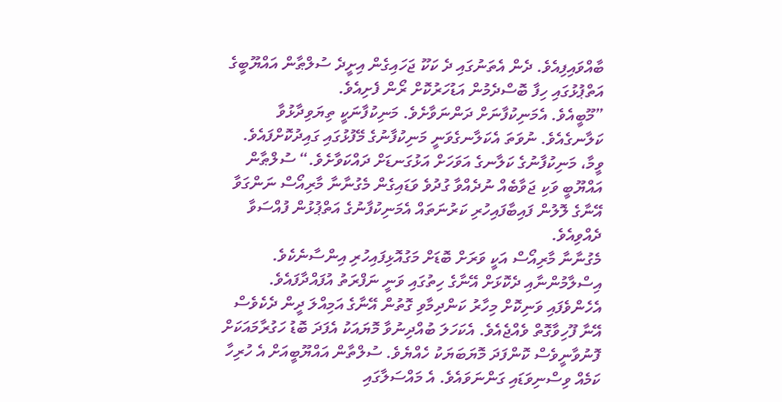ބާއްވައިފިއެވެ. ދެން އެތަނުގައި ދެ ކަކޫ ޖަހައިގެން އިށީދެ ސުލްޠާން އައްޔޫބީގެ އަތްޕުޅުގައި ހިފާ ބޮސްދެމުން އަޑުހަރުކޮށް ރޯން ފެށިއެވެ.
”މޫބީއެވެ. އެމަނިކުފާނަށް ދަންނަވާށެވެ. މަނިކުފާނަކީ ތިޔަވިދާޅުވާ ކަލާނގެއެވެ. ނުވަތަ އެކަލާނގެވަނީ މަނިކުފާނުގެ މޭފުޅުގައި ގައިދުކޮށްފައެވެ. ވީމާ، މަނިކުފާނުގެ ކަލާނގެ އަވަހަށް އަޅުގަނޑަށް ދައްކަވާށެވެ.“ ސުލްޠާން އައްޔޫބީ ވަކި ޖަވާބެއް ނުދެއްވާ ގުދުވެ ވަޑައިގެން މެގުނާނާ މާރިއޯސް ނަންގަވާ އޭނާގެ ލޮލުން ފައިބާފައިހުރި ކަރުނަތައް އެމަނިކުފާނުގެ އަތްޕުޅުން ފުއްސަވާ ދެއްވިއެވެ.
މެގުނާނާ މާރިއޯސް އަކީ ވަރަށް ބޮޑަށް މަގުއޮޅިފައިހުރި އިންސާނެކެވެ. އިސްލާމުންނާއި ދެކޮޅަށް އޭނާގެ ހިތުގައި ވަނީ ނަފްރަތު އުފައްދާފައެވެ. އެހެންވެފައި ވަނިކޮށް މިހާރު ކަންދިމާވި ގޮތުން އޭނާގެ އަމިއްލަ ދީން ދެކެވެސް އޭނާ ފޫހިވާގޮތް ވެއްޖެއެވެ. އެކަހަލަ ބުއްދިނުވާ މޮޔައަކު އެފަދަ ބޮޑު ހަގުރާމައަކަށް ފޮނުވާނީވެސް ކޮންފަދަ މޮޔަބަޔަކު ހެއްޔެވެ. ސުލްތާން އައްޔޫބީއަށް އެ ހުރިހާ ކަމެއް ވިސްނިވަޑައި ގަންނަވައެވެ. އެ މައްސަލާގައި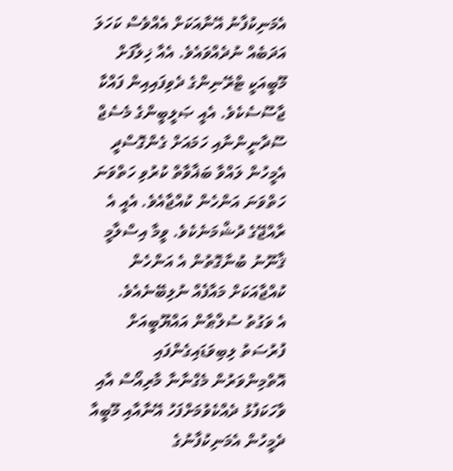އެމަނިކުފާނު އޭނާއަކަށް އެއްވެސް ކަހަލަ އަދަބެއް ނުދެއްވައެވެ. އެއާ ޚިލާފަށް މޫބީއަކީ ޓްރޭނިންގެ ދެވިފައިއިން ފައްކާ ޖާސޫސެކެވެ. އެއީ ޞަލީބީންގެ މެސެޖް ސޫދާނީންނާއި ހަމައަށް ގެންގޮސްދީ އެމީހުން ލައްވާ ބަޣާވާތް ކުރުވި ހަތްވަނަ ހަތްވަނަ އަންހެން ކުއްޖާއެވެ. އެއީ އެ ރާއްޖޭގެ ދުޝްމަނެކެވެ. ވީމާ އިސްލާމީ ޤާނޫނު ބުނާގޮތުން އެ އަންހެން ކުއްޖާއަކަށް މައާފެއް ނުލިބޭނެއެވެ.
އެ ވަގުތު ސުލްޠާން އައްޔޫބީއަށް ފުރުސަތު ލިބިވަޑައިގެންފައި އޮތްމިންވަރުން މެގްނާނާ މާރިއޯސް އާއި ވާހަކަފުޅު ދެއްކެވުމަށްފަހު އޭނާއާއި މޫބީއާ ދެމީހުން އެމަނިކުފާނުގެ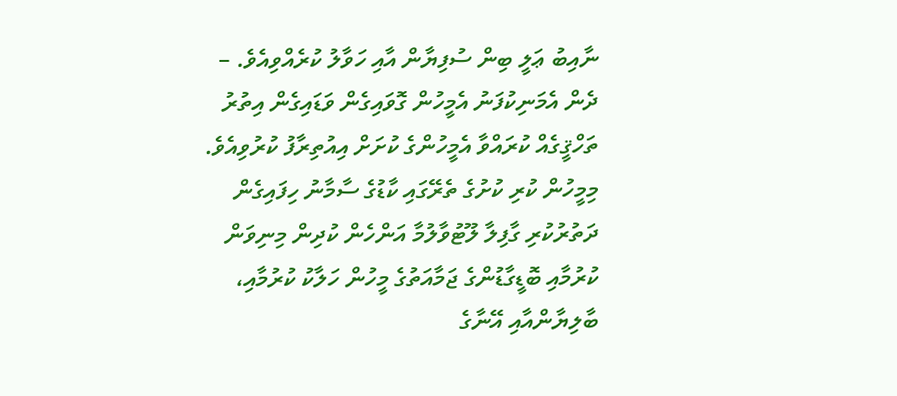ނާއިބު ޢަލީ ބިން ސުފިޔާން އާއި ހަވާލު ކުރެއްވިއެވެ. – ދެން އެމަނިކުފަނު އެމީހުން ގޮވައިގެން ވަޑައިގެން އިތުރު ތަހްޤީގެއް ކުރައްވާ އެމީހުންގެ ކުށަށް އިއުތިރާފު ކުރުވިއެވެ. މިމީހުން ކުރި ކުށުގެ ތެރޭގައި ކާޑުގެ ސާމާނު ހިފައިގެން ދަތުރުކުރި ގާފިލާ ލޫޓުވާލުމާ އަންހެން ކުދިން މިނިވަން ކުރުމާއި ބޮޑީގާޑުންގެ ޖަމާއަތުގެ މީހުން ހަލާކު ކުރުމާއި، ބާލިޔާންއާއި އޭނާގެ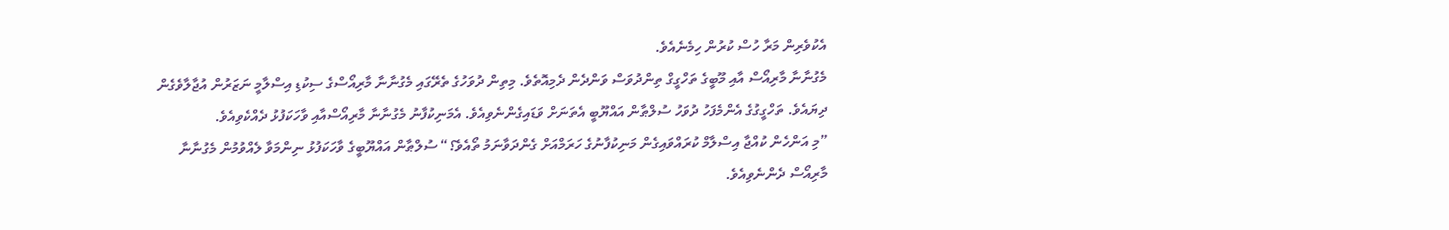އެކުވެރިން މަރާ ހުސް ކުރުން ހިމެނެއެވެ.
މެގުނާނާ މާރިއޯސް އާއި މޫބީގެ ތަހްގީގް ތިންދުވަސް ވަންދެން ދެމިއޮތެވެ. މިތިން ދުވަހުގެ ތެރޭގައި މެގުނާނާ މާރިއޯސްގެ ސިކުޑި އިސްލާމީ ނަޒަރުން އުޖާލާވެގެން ދިޔައެވެ. ތަހްގީގުގެ އެންމެފަހު ދުވަހު ސުލްޠާން އައްޔޫބީ އެތަނަށް ވަޑައިގެންނެވިއެވެ. އެމަނިކުފާނު މެގުނާނާ މާރިއޯސްއާއި ވާހަކަފުޅު ދެއްކެވިއެވެ.
”މި އަންހެން ކުއްޖާ އިސްލާމް ކުރައްވައިގެން މަނިކުފާނުގެ ހަރަމްއަށް ގެންދަވާނަމު ތޯއެވެ؟“ ސުލްޠާން އައްޔޫބީގެ ވާހަކަފުޅު ނިންމަވާ ލެއްވުމުން މެގުނާނާ މާރިއޯސް ދެންނެވިއެވެ.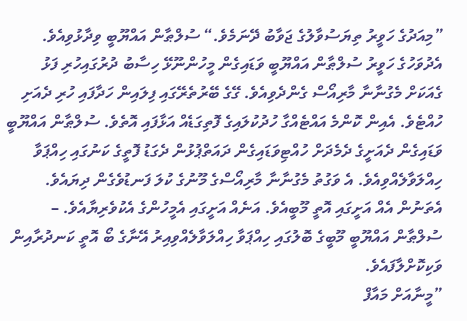”މިއަދުގެ ހަވީރު ތިޔަސުވާލުގެ ޖަވާބު ދޭނަމެވެ.“ ސުލްޠާން އައްޔޫބީ ވިދާޅުވިއެވެ.
އެދުވަހުގެ ހަވީރު ސުލްޠާން އައްޔޫބީ ވަޑައިގެން މީހުންނޫޅޭ ހިސާބު ދުރުގައިހުރި ފަޅު ގެއަކަށް މެގުނާނާ މާރިއޯސް ގެންދެވިއެވެ. ގޭގެ ބޭރުތެރޭގައި ފިލައިން ހަދާފައި ހުރި ދެއަށި ހުއްޓެވެ. އެއިން ކޮންމެ އައްޓެއްގާ ހުދުކުލައިގެ ފޮތިގަޑެއް އަޅާފައި އޮތެވެ. ސުލްޠާން އައްޔޫބީ ވަޑައިގެން ދެއަށީގެ ދެމެދަށް ހުއްޓިވަޑައިގެން ދައަތްޕުޅުން ދެގަޑު ފޮތީގެ ކަނުގައި ހިއްޕަވާ ހިއްލަވާލެއްވިއެވެ. އެ ވަގުތު މެގުނާނާ މާރިއޯސްގެ މޫނުގެ ކުލަ ފަނޑުވެގެން ދިޔައެވެ. އެތަނުން އެއް އަށީގައި އޮތީ މޫބީއެވެ. އަނެއް އަށީގައި އެމީހުންގެ އެކުވެރިޔާއެވެ. – ސުލްޠާން އައްޔޫބީ މޫބީގެ ބޮލުގައި ހިއްޕަވާ ހިއްލަވާލެއްވިއިރު އޭނާގެ ބޯ އޮތީ ކަނދުރާއިން ވަކިކޮށްލާފައެވެ.
”މީނާއަށް މައާފް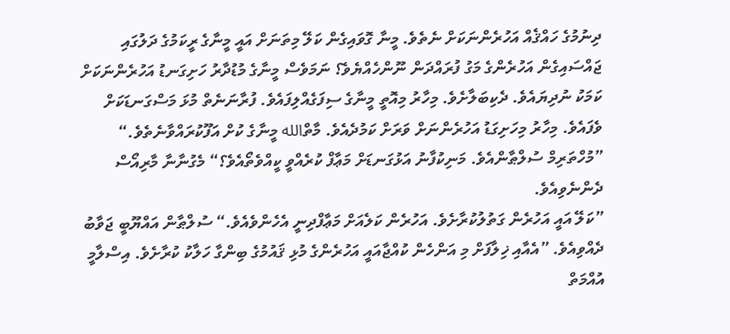ދިނުމުގެ ހައްޤެއް އަހުރެންނަކަށް ނެތެވެ. މީނާ ގޮވައިގެން ކަލޭ މިތަނަށް އައީ މީނާގެ ރީކަމުގެ ދަލުގައި ޖައްސައިގެން އަހުރެންގެ މަގު ފުރައްދަން ނޫންހެއްޔެވެ؟ ނަމަވެސް މީނާގެ މުޑުދާރު ހަށިގަނޑު އަހުރެންނަކަށް ކަމަކު ނުދިޔައެވެ. ދެކިބަލާށެވެ. މިހާރު މިއޮތީ މީނާގެ ސިފަގެއްލިފައެވެ. ފުރާނަނެތް މުޅަ މަސްގަނޑަކަށް ވެފައެވެ. މިހާރު މިހަށިގަޑު އަހުރެންނަށް ވަރަށް ކަމުދެއެވެ. މާތްالله މީނާގެ ކުށް އަފޫކުރައްވާނެތެވެ.“
”މުހްތަރިމް ސުލްޠާންއެވެ. މަނިކުފާނު އަޅުގަނޑަށް މަޢާފް ކުރެއްވީ ކީއްވެތޯއެވެ؟“ މެގުނާނާ މާރިއޯސް ދެންނެވިއެވެ.
”ކަލޭ އައީ އަހުރެން ގަތުލުކުރާށެވެ. އަހުރެން ކަލެއަށް މަޢާފްދިނީ އެހެންވެއެވެ.“ ސުލްޠާން އައްޔޫބީ ޖަވާބު ދެއްވިއެވެ. ”އެއާއި ޚިލާފަށް މި އަންހެން ކުއްޖާއައީ އަހުރެންގެ މުޅި ޤައުމުގެ ބިންގާ ހަލާކު ކުރާށެވެ. އިސްލާމީ އުއްމަތް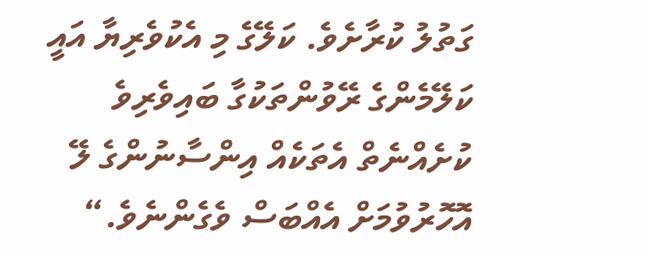ގަތުލު ކުރާށެވެ. ކަލޭގެ މި އެކުވެރިޔާ އައީ ކަލޭމެންގެ ރޭވުންތަކުގާ ބައިވެރިވެ ކުށެއްނެތް އެތަކެއް އިންސާނުންގެ ލޭ އޮހޮރުވުމަށް އެއްބަސް ވެގެންނެވެ.“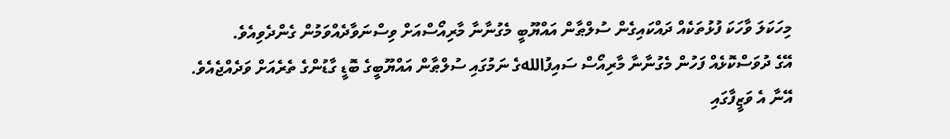މިހަކަލަ ވާހަކަ ފުޅުތަކެއް ދައްކައިގެން ސުލްޠާން އައްޔޫބީ މެގުނާނާ މާރިއޯސްއަށް ވިސްނަވާދެއްވަމުން ގެންދެވިއެވެ.
އޭގެ ދުވަސްކޮޅެއް ފަހުން މެގުނާނާ މާރިއޯސް ސައިފުاللهގެ ނަމުގައި ސުލްޠާން އައްޔޫބީގެ ބޮޑީ ގާޑުންގެ ތެރެއަށް ވަދެއްޖެއެވެ. އޭނާ އެ ވަޒީފާގައި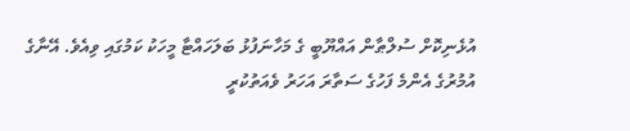އުޅެނިކޮށް ސުލްޠާން އައްޔޫބީ ގެ މަހާނަފުޅު ބަލަހައްޓާ މީހަކު ކަމުގައި ވިއެވެ. އޭނާގެ އުމުރުގެ އެންމެ ފަހުގެ ސަތާރަ އަހަރު ވެއަތުކުރީ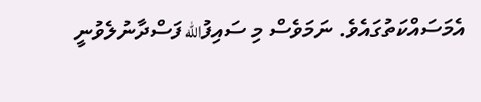އެމަސައްކަތުގައެވެ. ނަމަވެސް މި ސައިފުالله ފަސްދާނުލެވުނީ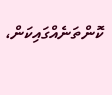ކޮންތަނެއްގައިކަން،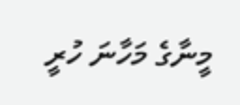މީނާގެ މަހާނަ ހުރީ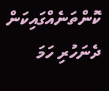ކޮންތަނެއްގައިކަން ދެނަހުރި ހަމަ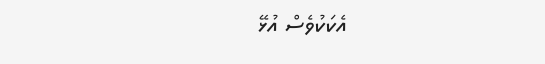އެކަކުވެސް އުޅޭ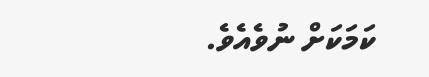ކަމަކަށް ނުވެއެވެ.